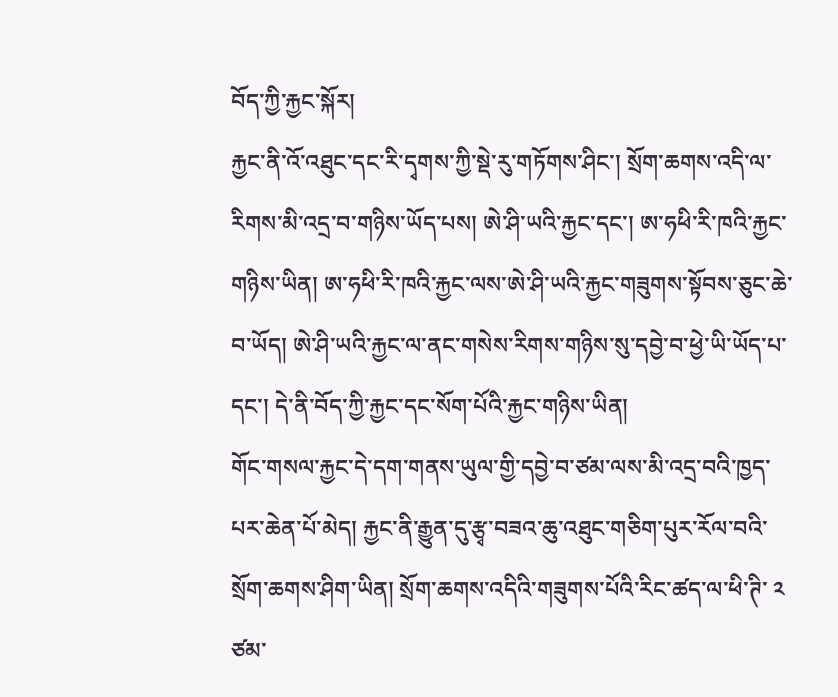བོད་ཀྱི་རྐྱང་སྐོར།
རྐྱང་ནི་འོ་འཐུང་དང་རི་དྭགས་ཀྱི་སྡེ་རུ་གཏོགས་ཤིང་། སྲོག་ཆགས་འདི་ལ་རིགས་མི་འདྲ་བ་གཉིས་ཡོད་པས། ཨེ་ཤི་ཡའི་རྐྱང་དང་། ཨ་ཧཕི་རི་ཁའི་རྐྱང་གཉིས་ཡིན། ཨ་ཧཕི་རི་ཁའི་རྐྱང་ལས་ཨེ་ཤི་ཡའི་རྐྱང་གཟུགས་སྟོབས་ཅུང་ཆེ་བ་ཡོད། ཨེ་ཤི་ཡའི་རྐྱང་ལ་ནང་གསེས་རིགས་གཉིས་སུ་དབྱེ་བ་ཕྱེ་ཡི་ཡོད་པ་དང་། དེ་ནི་བོད་ཀྱི་རྐྱང་དང་སོག་པོའི་རྐྱང་གཉིས་ཡིན།
གོང་གསལ་རྐྱང་དེ་དག་གནས་ཡུལ་གྱི་དབྱེ་བ་ཙམ་ལས་མི་འདྲ་བའི་ཁྱད་པར་ཆེན་པོ་མེད། རྐྱང་ནི་རྒྱུན་དུ་རྩྭ་བཟའ་ཆུ་འཐུང་གཅིག་པུར་རོལ་བའི་སྲོག་ཆགས་ཤིག་ཡིན། སྲོག་ཆགས་འདིའི་གཟུགས་པོའི་རིང་ཚད་ལ་ཕི་ཊི་ ༢ ཙམ་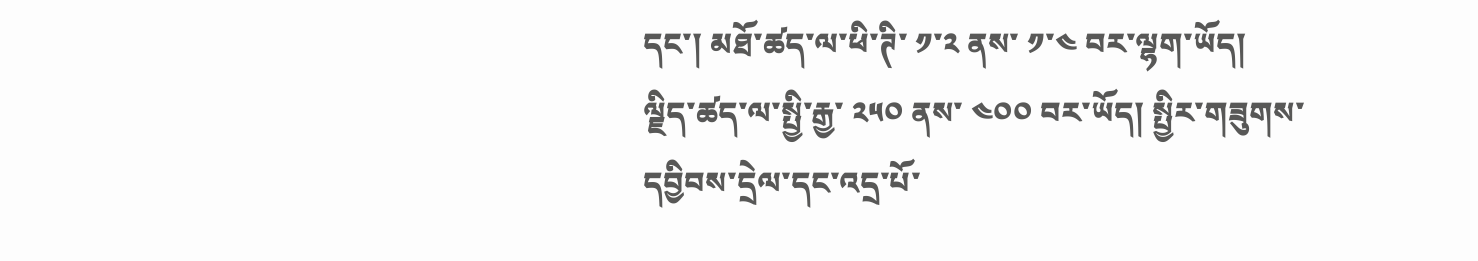དང་། མཐོ་ཚད་ལ་ཕི་ཊི་ ༡་༢ ནས་ ༡་༤ བར་ལྷག་ཡོད།
ལྗིད་ཚད་ལ་སྤྱི་རྒྱ་ ༢༥༠ ནས་ ༤༠༠ བར་ཡོད། སྤྱིར་གཟུགས་དབྱིབས་དྲེལ་དང་འདྲ་པོ་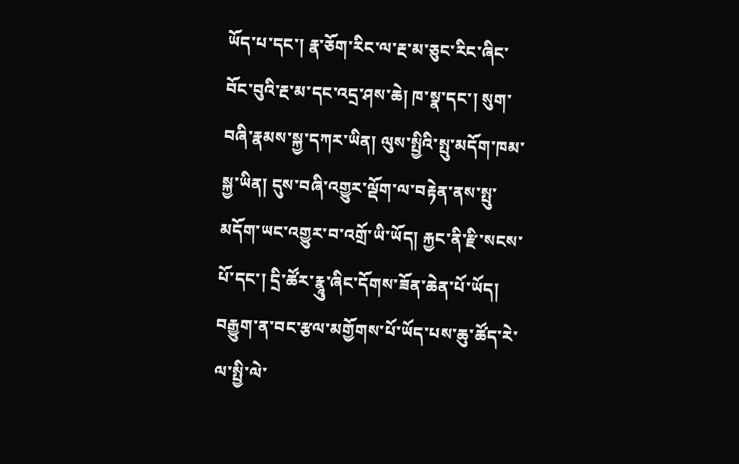ཡོད་པ་དང་། རྣ་ཅོག་རིང་ལ་རྔ་མ་ཅུང་རིང་ཞིང་བོང་བུའི་རྔ་མ་དང་འདྲ་ཤས་ཆེ། ཁ་སྣ་དང་། སུག་བཞི་རྣམས་སྐྱ་དཀར་ཡིན། ལུས་སྤྱིའི་སྤུ་མདོག་ཁམ་སྐྱ་ཡིན། དུས་བཞི་འགྱུར་ལྡོག་ལ་བརྟེན་ནས་སྤུ་མདོག་ཡང་འགྱུར་བ་འགྲོ་ཡི་ཡོད། རྐྱང་ནི་རྫི་སངས་པོ་དང་། དྲི་ཚོར་རྣཱུ་ཞིང་དོགས་ཟོན་ཆེན་པོ་ཡོད།
བརྒྱུག་ན་བང་རྩལ་མགྱོགས་པོ་ཡོད་པས་ཆུ་ཚོད་རེ་ལ་སྤྱི་ལེ་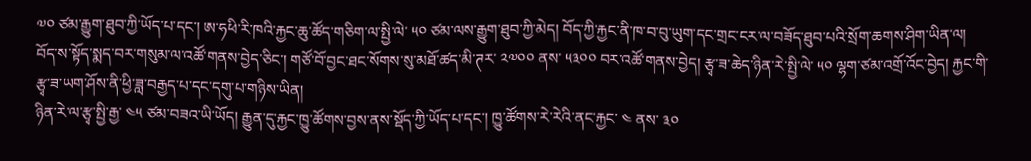༧༠ ཙམ་རྒྱུག་ཐུབ་ཀྱི་ཡོད་པ་དང་། ཨ་ཧཕི་རི་ཁའི་རྐྱང་ཆུ་ཚོད་གཅིག་ལ་སྤྱི་ལེ་ ༥༠ ཙམ་ལས་རྒྱུག་ཐུབ་ཀྱི་མེད། བོད་ཀྱི་རྐྱང་ནི་ཁ་བ་བུ་ཡུག་དང་གྲང་ངར་ལ་བཟོད་ཐུབ་པའི་སྲོག་ཆགས་ཤིག་ཡིན་ལ། བོད་ས་སྟོད་སྨད་བར་གསུམ་ལ་འཚོ་གནས་བྱེད་ཅིང་། གཙོ་བོ་བྱང་ཐང་སོགས་སུ་མཐོ་ཚད་མི་ཊར་ ༢༧༠༠ ནས་ ༥༣༠༠ བར་འཚོ་གནས་བྱེད། རྩྭ་ཟ་ཆེད་ཉིན་རེ་སྤྱི་ལེ་ ༥༠ ལྷག་ཙམ་འགྲོ་འོང་བྱེད། རྐྱང་གི་རྩྭ་ཟ་ཡག་ཤོས་ནི་ཕྱི་ཟླ་བརྒྱད་པ་དང་དགུ་པ་གཉིས་ཡིན།
ཉིན་རེ་ལ་རྩྭ་སྤྱི་རྒྱ་ ༤༥ ཙམ་བཟའ་ཡི་ཡོད། རྒྱུན་དུ་རྐྱང་ཁྱུ་ཚོགས་བྱས་ནས་སྡོད་ཀྱི་ཡོད་པ་དང་། ཁྱུ་ཚོགས་རེ་རེའི་ནང་རྐྱང་ ༤ ནས་ ༣༠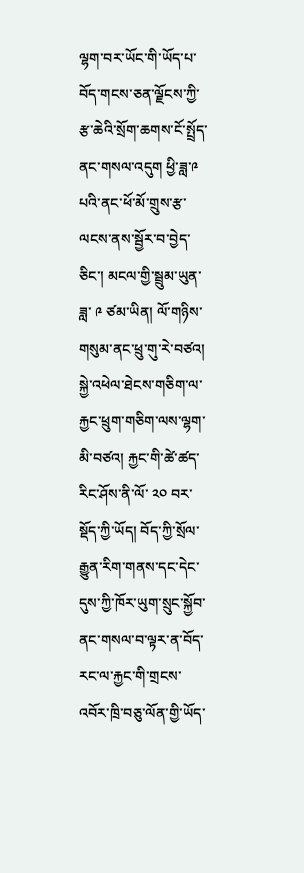ལྷག་བར་ཡོང་གི་ཡོད་པ་བོད་གངས་ཅན་ལྗོངས་ཀྱི་རྩ་ཆེའི་སྲོག་ཆགས་ངོ་སྤྲོད་ནང་གསལ་འདུག ཕྱི་ཟླ་༩ པའི་ནང་ཕོ་མོ་གྲུས་རྩ་ལངས་ནས་སྦྱོར་བ་བྱེད་ཅིང་། མངལ་གྱི་སྦྲུམ་ཡུན་ཟླ་ ༩ ཙམ་ཡིན། ལོ་གཉིས་གསུམ་ནང་ཕྲུ་གུ་རེ་བཙའ། སྐྱེ་འཕེལ་ཐེངས་གཅིག་ལ་རྐྱང་ཕྲུག་གཅིག་ལས་ལྷག་མི་བཙའ། རྐྱང་གི་ཚེ་ཚད་རིང་ཤོས་ནི་ལོ་ ༢༠ བར་སྡོད་ཀྱི་ཡོད། བོད་ཀྱི་སྲོལ་རྒྱུན་རིག་གནས་དང་དེང་དུས་ཀྱི་ཁོར་ཡུག་སྲུང་སྐྱོབ་ནང་གསལ་བ་ལྟར་ན་བོད་རང་ལ་རྐྱང་གི་གྲངས་འབོར་ཁྲི་བཅུ་ལོན་གྱི་ཡོད་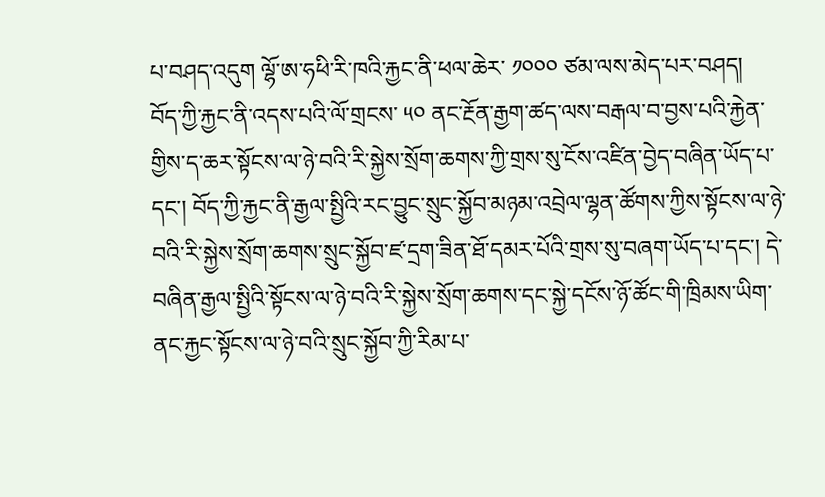པ་བཤད་འདུག ལྷོ་ཨ་ཧཕི་རི་ཁའི་རྐྱང་ནི་ཕལ་ཆེར་ ༡༠༠༠ ཙམ་ལས་མེད་པར་བཤད།
བོད་ཀྱི་རྐྱང་ནི་འདས་པའི་ལོ་གྲངས་ ༥༠ ནང་རྔོན་རྒྱག་ཚད་ལས་བརྒལ་བ་བྱས་པའི་རྐྱེན་གྱིས་ད་ཆར་སྟོངས་ལ་ཉེ་བའི་རི་སྐྱེས་སྲོག་ཆགས་ཀྱི་གྲས་སུ་ངོས་འཛིན་བྱེད་བཞིན་ཡོད་པ་དང་། བོད་ཀྱི་རྐྱང་ནི་རྒྱལ་སྤྱིའི་རང་བྱུང་སྲུང་སྐྱོབ་མཉམ་འབྲེལ་ལྷན་ཚོགས་ཀྱིས་སྟོངས་ལ་ཉེ་བའི་རི་སྐྱེས་སྲོག་ཆགས་སྲུང་སྐྱོབ་ཛ་དྲག་ཟིན་ཐོ་དམར་པོའི་གྲས་སུ་བཞག་ཡོད་པ་དང་། དེ་བཞིན་རྒྱལ་སྤྱིའི་སྟོངས་ལ་ཉེ་བའི་རི་སྐྱེས་སྲོག་ཆགས་དང་སྐྱེ་དངོས་ཉོ་ཚོང་གི་ཁྲིམས་ཡིག་ནང་རྐྱང་སྟོངས་ལ་ཉེ་བའི་སྲུང་སྐྱོབ་ཀྱི་རིམ་པ་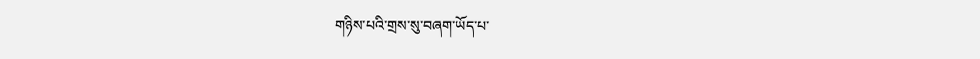གཉིས་པའི་གྲས་སུ་བཞག་ཡོད་པ་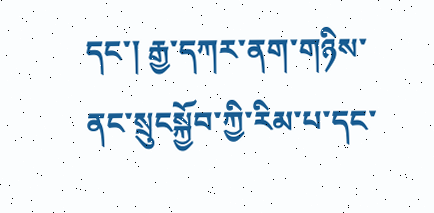དང་། རྒྱ་དཀར་ནག་གཉིས་ནང་སྲུངསྐྱོབ་ཀྱི་རིམ་པ་དང་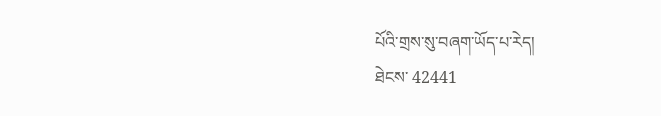པོའི་གྲས་སུ་བཞག་ཡོད་པ་རེད།
ཐེངས་ 42441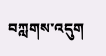བཀླགས་འདུག